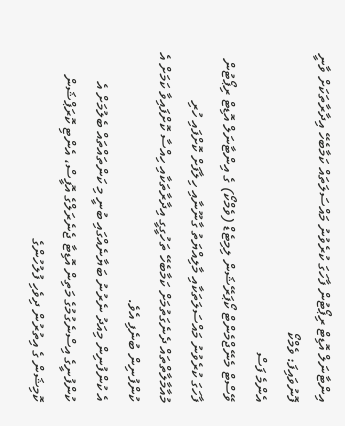އިންޓާނަލް އޮޑިޓް ރިޕޯޓުން ފާހަގަ ކުރެވުނު މައްސަލަތައް ކަމާބެހޭ އިދާރާތަކަށް ވާނީ ފޮނުވައިފަ: ވެމްކޯ
އެންމެ ފަސް
ވޭސްޓް މެނޭޖްމެންޓް ކޯޕަރޭޝަން ލިމިޓެޑް (ވެމްކޯ) ގެ އިންޓާނަލް އޮޑިޓް ރިޕޯޓުން ފާހަގަ ކުރެވުނު މައްސަލަތަކާއި މާލިއްޔަތު ގާނޫނާއި ހިލާފަށް ކޮށްފައި ހުރި މުއާމާލާތްތައް ދެނެގަތުމަށް ކަމާބެހޭ ތަހުގީގީ އިދާރާތަކާއި ހިއްސާ ކޮށްފައިވާ ކަމަށް އެ ކުންފުނިން ބުނެފި އެވެ.
އެ ކުންފުނިން މިއަދު ނެރުނު ބަޔާނެއްގައި ބުނީ މި ކަންތައްތައް ބެލުމަށް އެ ކުންފުނީގެ އިސްނެގުމުގެ މަތިން އޮޑިޓާ ޖެނެރަލްގެ އޮފީސް، އެންޓި ކޮރަޕްޝަން ކޮމިޝަން ގެ އިތުރުން ދިވެހި ފުލުހުންގެ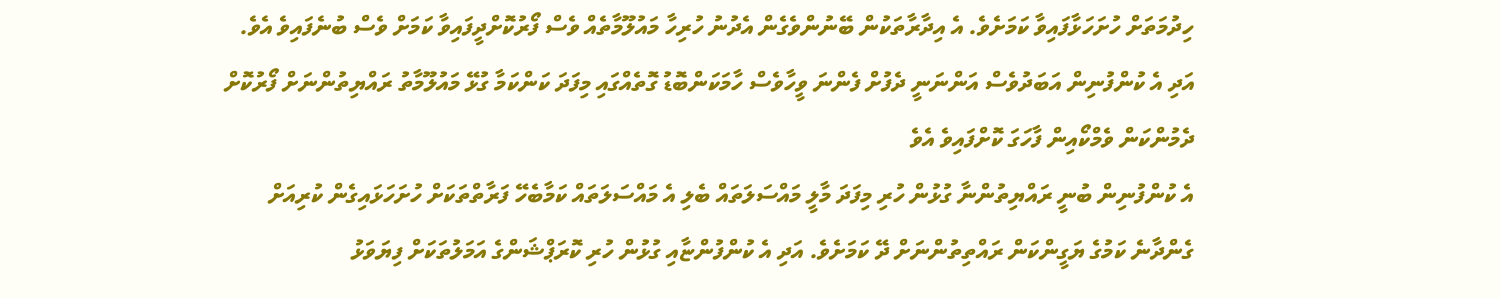ހިދުމަތަށް ހުށަހަޅާފައިވާ ކަމަށެވެ. އެ އިދާރާތަކުން ބޭނުންވެގެން އެދުނު ހުރިހާ މައުލޫމާތެއް ވެސް ފޯރުކޮށްދީފައިވާ ކަމަށް ވެސް ބުނެފައިވެ އެވެ. އަދި އެ ކުންފުނިން އަބަދުވެސް އަންނަނީ ދެފުށް ފެންނަ ވީހާވެސް ހާމަކަންބޮޑު ގޮތެއްގައި މިފަދަ ކަންކަމާ ގުޅޭ މައުލޫމާތު ރައްޔިތުންނަށް ފޯރުކޮށް ދެމުންކަން ވެމްކޯއިން ފާހަގަ ކޮށްފައިވެ އެވެ
އެ ކުންފުނިން ބުނީ ރައްޔިތުންނާ ގުޅުން ހުރި މިފަދަ މާލީ މައްސަލަތައް ބެލި އެ މައްސަލަތައް ކަމާބެހޭ ފަރާތްތަކަށް ހުށަހަޅައިގެން ކުރިއަށް ގެންދާނެ ކަމުގެ ޔަގީންކަން ރައްތިތުންނަށް ދޭ ކަމަށެވެ. އަދި އެ ކުންފުންޏާއި ގުޅުން ހުރި ކޮރަޕްޝަންގެ އަމަލުތަކަށް ފިޔަވަޅު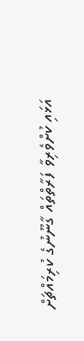އަޅައި ކުށްވެރިވާ ފަރާތްތައް ގާނޫނުގެ ކުރިމައްޗަށް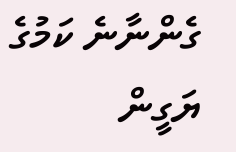ގެންނާނެ ކަމުގެ ޔަގީން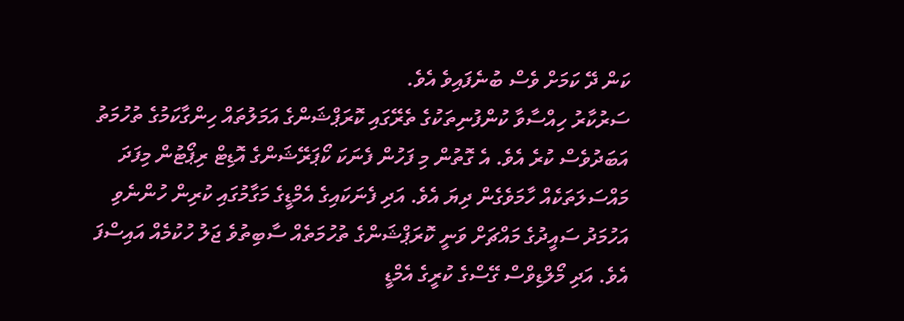ކަން ދޭ ކަމަށް ވެސް ބުނެފައިވެ އެވެ.
ސަރުކާރު ހިއްސާވާ ކުންފުނިތަކުގެ ތެރޭގައި ކޮރަޕްޝަންގެ އަމަލުތައް ހިންގާކަމުގެ ތުހުމަތު އަބަދުވެސް ކުރެ އެވެ. އެ ގޮތުން މި ފަހުން ފެނަކަ ކޯޕަރޭޝަންގެ އޮޑިޓް ރިޕޯޓުން މިފަދަ މައްސަލަތަކެއް ހާމަވެގެން ދިޔަ އެވެ. އަދި ފެނަކައިގެ އެމްޑީގެ މަގާމުގައި ކުރިން ހުންނެވި އަހުމަދު ސައީދުގެ މައްޗަށް ވަނީ ކޮރަޕްޝަންގެ ތުހުމަތެއް ސާބިތުވެ ޖަލު ހުކުމެއް އައިސްފަ އެވެ. އަދި މޯލްޑިވްސް ގޭސްގެ ކުރީގެ އެމްޑީ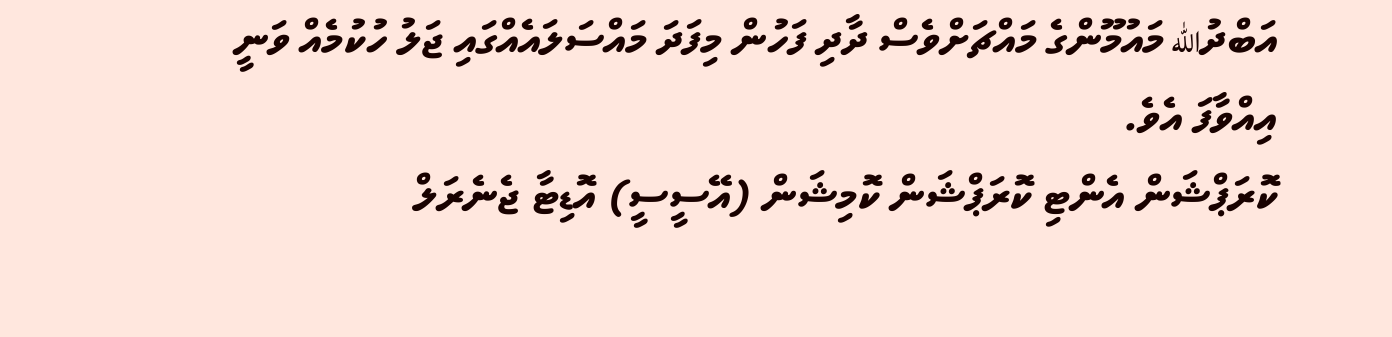އަބްދުالله މައުމޫންގެ މައްޗަށްވެސް ދާދި ފަހުން މިފަދަ މައްސަލައެއްގައި ޖަލު ހުކުމެއް ވަނީ އިއްވާފަ އެވެ.
ކޮރަޕްޝަން އެންޓި ކޮރަޕްޝަން ކޮމިޝަން (އޭސީސީ) އޮޑިޓާ ޖެނެރަލް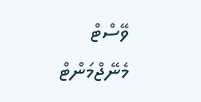ވޭސްޓް މެނޭޖްމަންޓް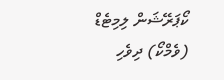ކޯޕަރޭޝަން ލިމިޓެޑް (ވެމްކޯ) ދިވެހި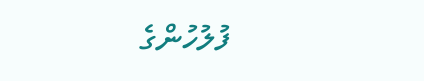ފުލުހުންގެ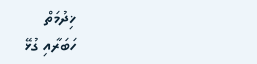ޚިދުމަތް
ހަބަރާއި ގުޅޭ